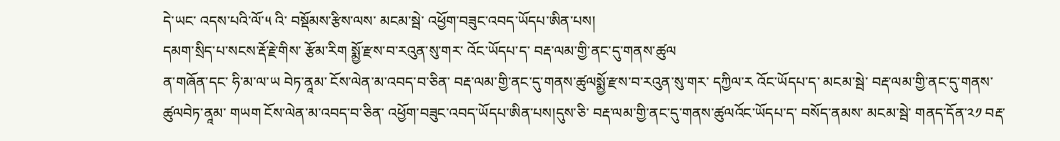དེ་ཡང་ འདས་པའི་ལོ་༥ འི་ བསྡོམས་རྩིས་ལས་ མངམ་སྦེ་ འཕྱོག་བཟུང་འབད་ཡོདཔ་ཨིན་པས།
དམག་སྲིད་པ་སངས་རྡོ་རྗེ་གིས་ རྩོམ་རིག སྨྱོ་རྫས་བ་རའུན་སུ་གར་ འོང་ཡོདཔ་ད་ བརྡ་ལམ་གྱི་ནང་དུ་གནས་ཚུལ
ན་གཞོན་དང་ ཧི་མ་ལ་ཡ བེཏ་ནཱམ་ ངོས་ལེན་མ་འབད་བ་ཅིན་ བརྡ་ལམ་གྱི་ནང་དུ་གནས་ཚུལསྨྱོ་རྫས་བ་རའུན་སུ་གར་ དཀྱིལ་ར འོང་ཡོདཔ་ད་ མངམ་སྦེ་ བརྡ་ལམ་གྱི་ནང་དུ་གནས་ཚུལབེཏ་ནཱམ་ གཡག ངོས་ལེན་མ་འབད་བ་ཅིན་ འཕྱོག་བཟུང་འབད་ཡོདཔ་ཨིན་པས།དུས་ཅི་ བརྡ་ལམ་གྱི་ནང་དུ་གནས་ཚུལའོང་ཡོདཔ་ད་ བསོད་ནམས་ མངམ་སྦེ་ གནད་དོན་༢༡ བརྡ་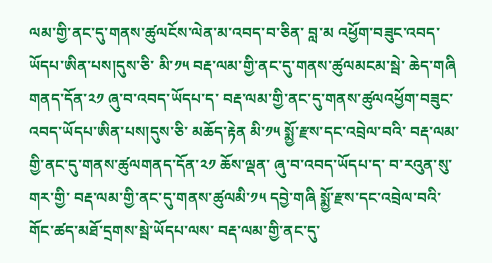ལམ་གྱི་ནང་དུ་གནས་ཚུལངོས་ལེན་མ་འབད་བ་ཅིན་ བླ་མ འཕྱོག་བཟུང་འབད་ཡོདཔ་ཨིན་པས།དུས་ཅི་ མི་༡༥ བརྡ་ལམ་གྱི་ནང་དུ་གནས་ཚུལམངམ་སྦེ་ ཆེད་གཞི གནད་དོན་༢༡ ཞུ་བ་འབད་ཡོདཔ་ད་ བརྡ་ལམ་གྱི་ནང་དུ་གནས་ཚུལའཕྱོག་བཟུང་འབད་ཡོདཔ་ཨིན་པས།དུས་ཅི་ མཆོད་རྟེན མི་༡༥ སྨྱོ་རྫས་དང་འབྲེལ་བའི་ བརྡ་ལམ་གྱི་ནང་དུ་གནས་ཚུལགནད་དོན་༢༡ ཆོས་ལྡན་ ཞུ་བ་འབད་ཡོདཔ་ད་ བ་རའུན་སུ་གར་གྱི་ བརྡ་ལམ་གྱི་ནང་དུ་གནས་ཚུལམི་༡༥ དབྱེ་གཞི སྨྱོ་རྫས་དང་འབྲེལ་བའི་ གོང་ཚད་མཐོ་དྲགས་སྦེ་ཡོདཔ་ལས་ བརྡ་ལམ་གྱི་ནང་དུ་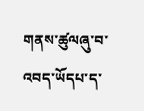གནས་ཚུལཞུ་བ་འབད་ཡོདཔ་ད་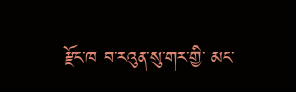རྫོང་ཁ བ་རའུན་སུ་གར་གྱི་ མང་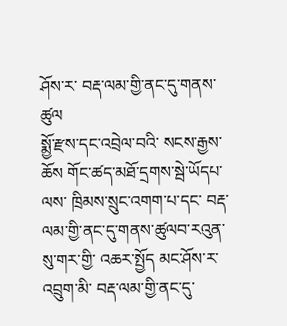ཤོས་ར་ བརྡ་ལམ་གྱི་ནང་དུ་གནས་ཚུལ
སྨྱོ་རྫས་དང་འབྲེལ་བའི་ སངས་རྒྱས་ཆོས གོང་ཚད་མཐོ་དྲགས་སྦེ་ཡོདཔ་ལས་ ཁྲིམས་སྲུང་འགག་པ་དང་ བརྡ་ལམ་གྱི་ནང་དུ་གནས་ཚུལབ་རའུན་སུ་གར་གྱི་ འཆར་སྤྱོད མང་ཤོས་ར་ འབྲུག་མི་ བརྡ་ལམ་གྱི་ནང་དུ་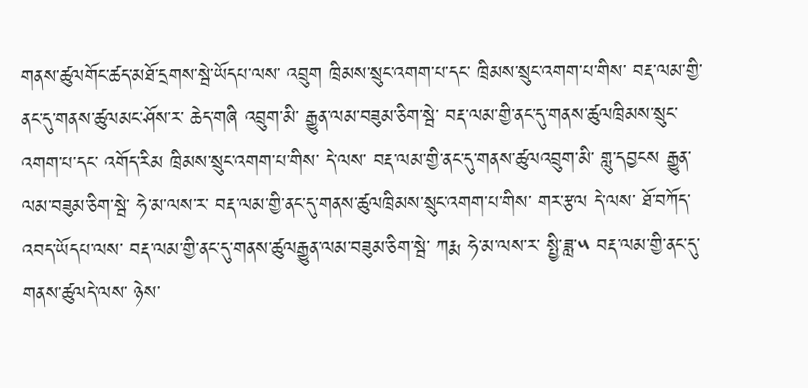གནས་ཚུལགོང་ཚད་མཐོ་དྲགས་སྦེ་ཡོདཔ་ལས་ འབྲུག ཁྲིམས་སྲུང་འགག་པ་དང་ ཁྲིམས་སྲུང་འགག་པ་གིས་ བརྡ་ལམ་གྱི་ནང་དུ་གནས་ཚུལམང་ཤོས་ར་ ཆེད་གཞི འབྲུག་མི་ རྒྱུན་ལམ་བཟུམ་ཅིག་སྦེ་ བརྡ་ལམ་གྱི་ནང་དུ་གནས་ཚུལཁྲིམས་སྲུང་འགག་པ་དང་ འགོད་རིམ ཁྲིམས་སྲུང་འགག་པ་གིས་ དེ་ལས་ བརྡ་ལམ་གྱི་ནང་དུ་གནས་ཚུལའབྲུག་མི་ གླུ་དབྱངས རྒྱུན་ལམ་བཟུམ་ཅིག་སྦེ་ ཧེ་མ་ལས་ར་ བརྡ་ལམ་གྱི་ནང་དུ་གནས་ཚུལཁྲིམས་སྲུང་འགག་པ་གིས་ གར་རྩལ དེ་ལས་ ཐོ་བཀོད་འབད་ཡོདཔ་ལས་ བརྡ་ལམ་གྱི་ནང་དུ་གནས་ཚུལརྒྱུན་ལམ་བཟུམ་ཅིག་སྦེ་ ཀརྨ ཧེ་མ་ལས་ར་ སྤྱི་ཟླ་༥ བརྡ་ལམ་གྱི་ནང་དུ་གནས་ཚུལདེ་ལས་ ཉེས་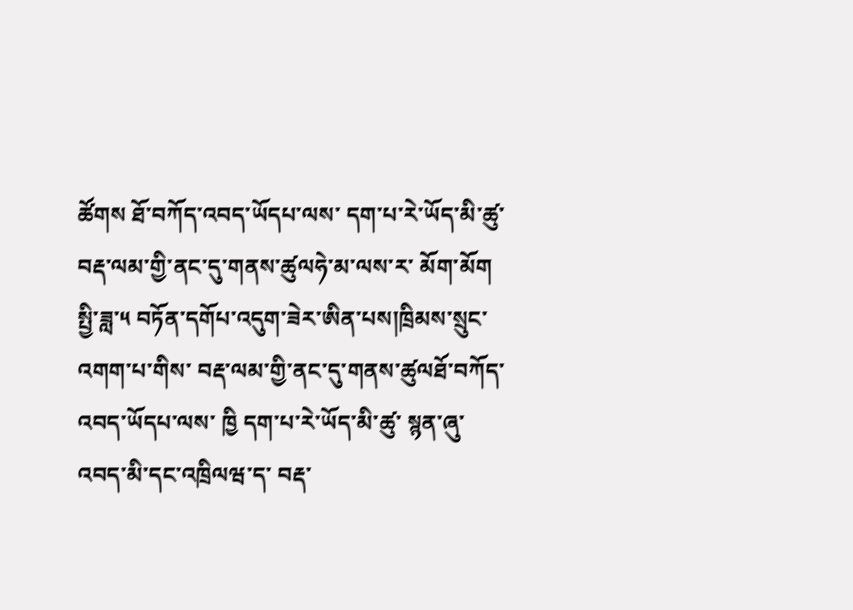ཚོགས ཐོ་བཀོད་འབད་ཡོདཔ་ལས་ དག་པ་རེ་ཡོད་མི་ཚུ་ བརྡ་ལམ་གྱི་ནང་དུ་གནས་ཚུལཧེ་མ་ལས་ར་ མོག་མོག སྤྱི་ཟླ་༥ བཏོན་དགོཔ་འདུག་ཟེར་ཨིན་པས།ཁྲིམས་སྲུང་འགག་པ་གིས་ བརྡ་ལམ་གྱི་ནང་དུ་གནས་ཚུལཐོ་བཀོད་འབད་ཡོདཔ་ལས་ ཁྱི དག་པ་རེ་ཡོད་མི་ཚུ་ སྙན་ཞུ་འབད་མི་དང་འཁྲིལཝ་ད་ བརྡ་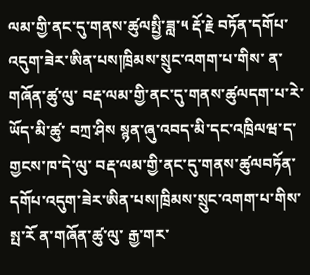ལམ་གྱི་ནང་དུ་གནས་ཚུལསྤྱི་ཟླ་༥ རྡོ་རྗེ བཏོན་དགོཔ་འདུག་ཟེར་ཨིན་པས།ཁྲིམས་སྲུང་འགག་པ་གིས་ ན་གཞོན་ཚུ་ལུ་ བརྡ་ལམ་གྱི་ནང་དུ་གནས་ཚུལདག་པ་རེ་ཡོད་མི་ཚུ་ བཀྲ་ཤིས སྙན་ཞུ་འབད་མི་དང་འཁྲིལཝ་ད་ གྱངས་ཁ་དེ་ལུ་ བརྡ་ལམ་གྱི་ནང་དུ་གནས་ཚུལབཏོན་དགོཔ་འདུག་ཟེར་ཨིན་པས།ཁྲིམས་སྲུང་འགག་པ་གིས་ སྤ་རོ ན་གཞོན་ཚུ་ལུ་ རྒྱ་གར་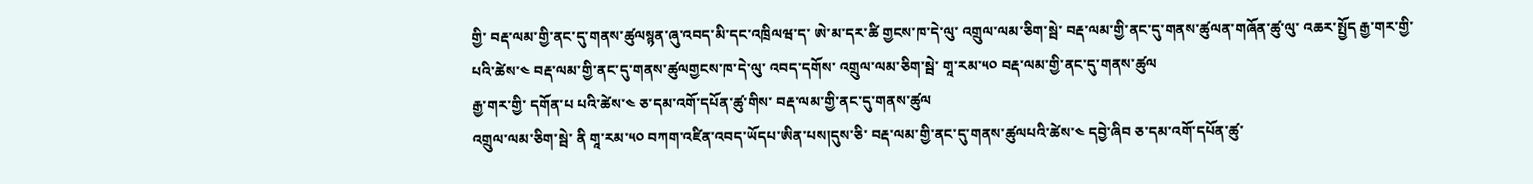གྱི་ བརྡ་ལམ་གྱི་ནང་དུ་གནས་ཚུལསྙན་ཞུ་འབད་མི་དང་འཁྲིལཝ་ད་ ཨེ་མ་དར་ཚི གྱངས་ཁ་དེ་ལུ་ འགྲུལ་ལམ་ཅིག་སྦེ་ བརྡ་ལམ་གྱི་ནང་དུ་གནས་ཚུལན་གཞོན་ཚུ་ལུ་ འཆར་སྤྱོད རྒྱ་གར་གྱི་ པའི་ཚེས་༤ བརྡ་ལམ་གྱི་ནང་དུ་གནས་ཚུལགྱངས་ཁ་དེ་ལུ་ འབད་དགོས་ འགྲུལ་ལམ་ཅིག་སྦེ་ གཱ་རམ་༥༠ བརྡ་ལམ་གྱི་ནང་དུ་གནས་ཚུལ
རྒྱ་གར་གྱི་ དགོན་པ པའི་ཚེས་༤ ཅ་དམ་འགོ་དཔོན་ཚུ་གིས་ བརྡ་ལམ་གྱི་ནང་དུ་གནས་ཚུལ
འགྲུལ་ལམ་ཅིག་སྦེ་ ནི གཱ་རམ་༥༠ བཀག་འཛིན་འབད་ཡོདཔ་ཨིན་པས།དུས་ཅི་ བརྡ་ལམ་གྱི་ནང་དུ་གནས་ཚུལཔའི་ཚེས་༤ དབྱེ་ཞིབ ཅ་དམ་འགོ་དཔོན་ཚུ་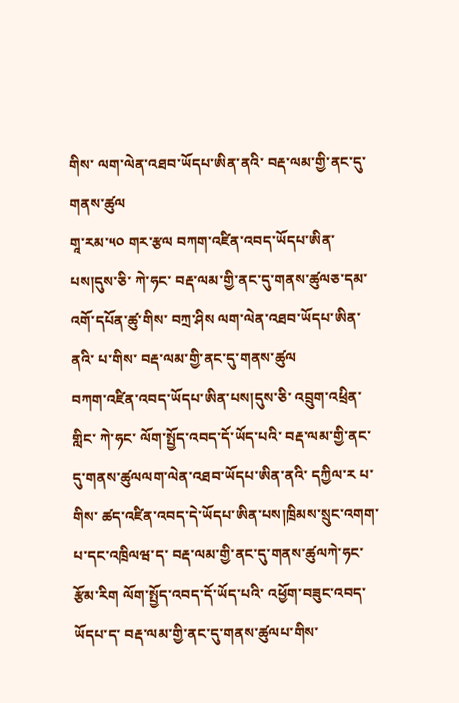གིས་ ལག་ལེན་འཐབ་ཡོདཔ་ཨིན་ནའི་ བརྡ་ལམ་གྱི་ནང་དུ་གནས་ཚུལ
གཱ་རམ་༥༠ གར་རྩལ བཀག་འཛིན་འབད་ཡོདཔ་ཨིན་པས།དུས་ཅི་ ཀེ་ཧང་ བརྡ་ལམ་གྱི་ནང་དུ་གནས་ཚུལཅ་དམ་འགོ་དཔོན་ཚུ་གིས་ བཀྲ་ཤིས ལག་ལེན་འཐབ་ཡོདཔ་ཨིན་ནའི་ པ་གིས་ བརྡ་ལམ་གྱི་ནང་དུ་གནས་ཚུལ
བཀག་འཛིན་འབད་ཡོདཔ་ཨིན་པས།དུས་ཅི་ འབྲུག་འཕྲིན་གླིང་ ཀེ་ཧང་ ལོག་སྤྱོད་འབད་དོ་ཡོད་པའི་ བརྡ་ལམ་གྱི་ནང་དུ་གནས་ཚུལལག་ལེན་འཐབ་ཡོདཔ་ཨིན་ནའི་ དཀྱིལ་ར པ་གིས་ ཚད་འཛིན་འབད་དེ་ཡོདཔ་ཨིན་པས།ཁྲིམས་སྲུང་འགག་པ་དང་འཁྲིལཝ་ད་ བརྡ་ལམ་གྱི་ནང་དུ་གནས་ཚུལཀེ་ཧང་ རྩོམ་རིག ལོག་སྤྱོད་འབད་དོ་ཡོད་པའི་ འཕྱོག་བཟུང་འབད་ཡོདཔ་ད་ བརྡ་ལམ་གྱི་ནང་དུ་གནས་ཚུལཔ་གིས་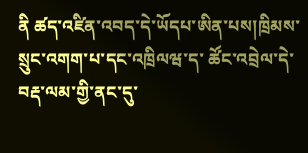ནི ཚད་འཛིན་འབད་དེ་ཡོདཔ་ཨིན་པས།ཁྲིམས་སྲུང་འགག་པ་དང་འཁྲིལཝ་ད་ ཚོང་འབྲེལ་དེ་ བརྡ་ལམ་གྱི་ནང་དུ་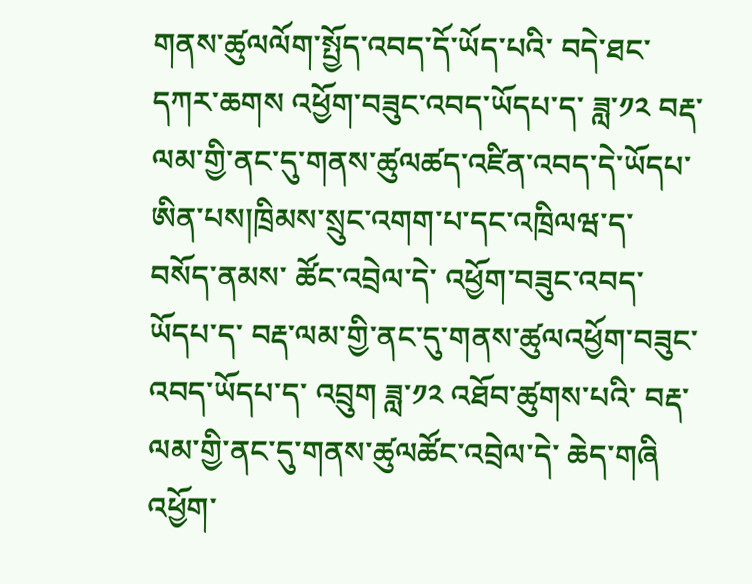གནས་ཚུལལོག་སྤྱོད་འབད་དོ་ཡོད་པའི་ བདེ་ཐང་དཀར་ཆགས འཕྱོག་བཟུང་འབད་ཡོདཔ་ད་ ཟླ་༡༢ བརྡ་ལམ་གྱི་ནང་དུ་གནས་ཚུལཚད་འཛིན་འབད་དེ་ཡོདཔ་ཨིན་པས།ཁྲིམས་སྲུང་འགག་པ་དང་འཁྲིལཝ་ད་ བསོད་ནམས་ ཚོང་འབྲེལ་དེ་ འཕྱོག་བཟུང་འབད་ཡོདཔ་ད་ བརྡ་ལམ་གྱི་ནང་དུ་གནས་ཚུལའཕྱོག་བཟུང་འབད་ཡོདཔ་ད་ འབྲུག ཟླ་༡༢ འཐོབ་ཚུགས་པའི་ བརྡ་ལམ་གྱི་ནང་དུ་གནས་ཚུལཚོང་འབྲེལ་དེ་ ཆེད་གཞི འཕྱོག་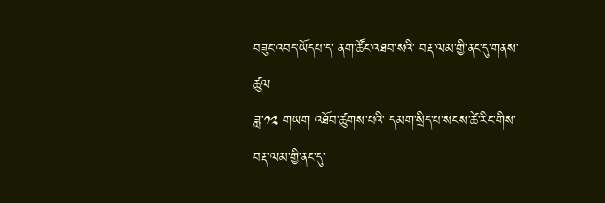བཟུང་འབད་ཡོདཔ་ད་ ནག་ཚོང་འཐབ་སའི་ བརྡ་ལམ་གྱི་ནང་དུ་གནས་ཚུལ
ཟླ་༡༢ གཡག འཐོབ་ཚུགས་པའི་ དམག་སྲིད་པ་སངས་ཚེ་རིང་གིས་ བརྡ་ལམ་གྱི་ནང་དུ་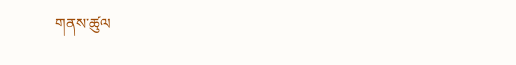གནས་ཚུལ